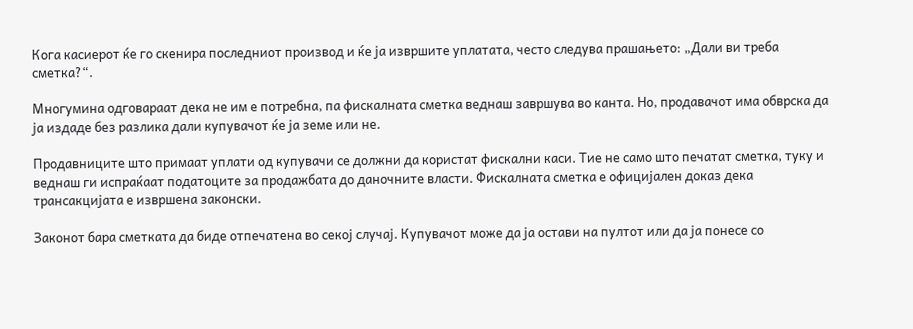Кога касиерот ќе го скенира последниот производ и ќе ја извршите уплатата, често следува прашањето: „Дали ви треба сметка?“.

Многумина одговараат дека не им е потребна, па фискалната сметка веднаш завршува во канта. Но, продавачот има обврска да ја издаде без разлика дали купувачот ќе ја земе или не.

Продавниците што примаат уплати од купувачи се должни да користат фискални каси. Тие не само што печатат сметка, туку и веднаш ги испраќаат податоците за продажбата до даночните власти. Фискалната сметка е официјален доказ дека трансакцијата е извршена законски.

Законот бара сметката да биде отпечатена во секој случај. Купувачот може да ја остави на пултот или да ја понесе со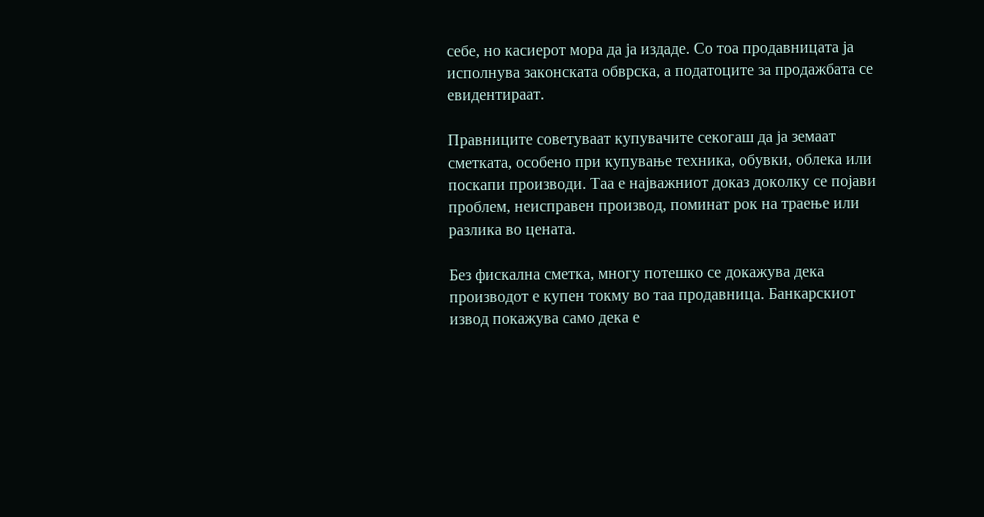себе, но касиерот мора да ја издаде. Со тоа продавницата ја исполнува законската обврска, а податоците за продажбата се евидентираат.

Правниците советуваат купувачите секогаш да ја земаат сметката, особено при купување техника, обувки, облека или поскапи производи. Таа е најважниот доказ доколку се појави проблем, неисправен производ, поминат рок на траење или разлика во цената.

Без фискална сметка, многу потешко се докажува дека производот е купен токму во таа продавница. Банкарскиот извод покажува само дека е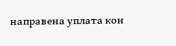направена уплата кон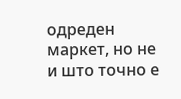одреден маркет, но не и што точно е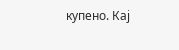купено. Кај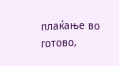плаќање во готово,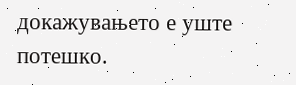докажувањето е уште потешко.